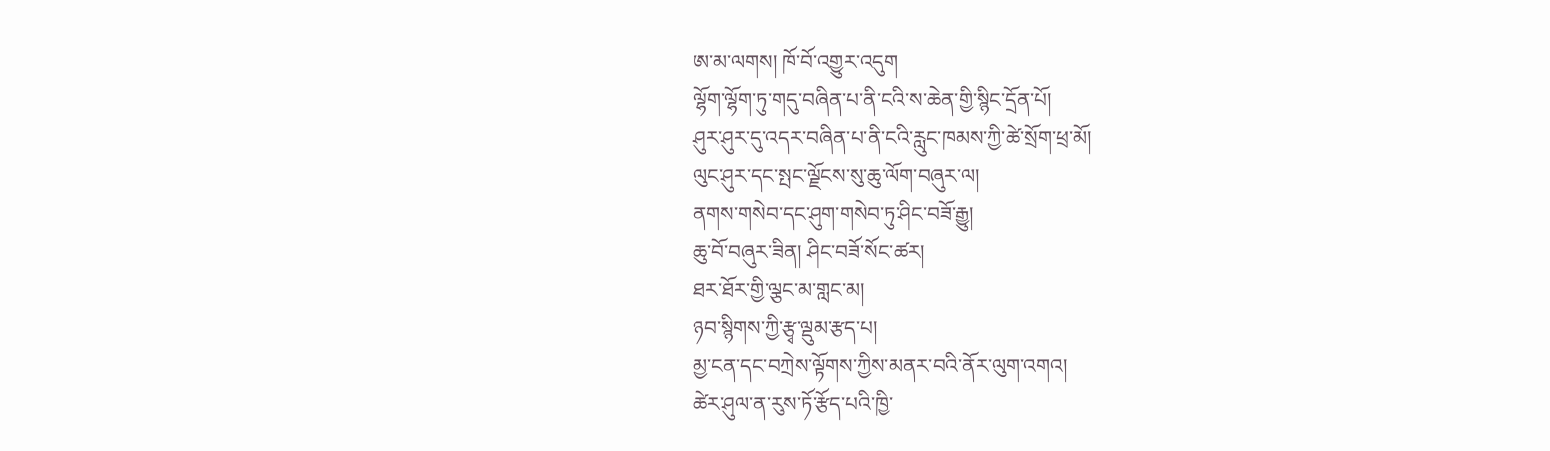ཨ་མ་ལགས། ཁོ་བོ་འགྱུར་འདུག
ལྷོག་ལྷོག་ཏུ་གདུ་བཞིན་པ་ནི་ངའི་ས་ཆེན་གྱི་སྙིང་དྲོན་པོ།
ཤུར་ཤུར་དུ་འདར་བཞིན་པ་ནི་ངའི་རླུང་ཁམས་ཀྱི་ཚེ་སྲོག་ཕྲ་མོ།
ལུང་ཤུར་དང་སྤང་ལྗོངས་སུ་ཆུ་ལོག་བཞུར་ལ།
ནགས་གསེབ་དང་ཤུག་གསེབ་ཏུ་ཤིང་བཟོ་རྒྱུ།
ཆུ་བོ་བཞུར་ཟིན། ཤིང་བཟོ་སོང་ཚར།
ཐར་ཐོར་གྱི་ལྕང་མ་གླང་མ།
ཉབ་སྙིགས་ཀྱི་རྩྭ་ལྡུམ་རྩད་པ།
མྱ་ངན་དང་བཀྲེས་ལྟོགས་ཀྱིས་མནར་བའི་ནོར་ལུག་འགའ།
ཚེར་ཤུལ་ན་རུས་ཏོ་རྩོད་པའི་ཁྱི་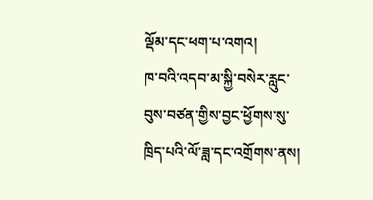ལྡོམ་དང་ཕག་པ་འགའ།
ཁ་བའི་འདབ་མ་སྐྱི་བསེར་རླུང་བུས་བཙན་གྱིས་བྱང་ཕྱོགས་སུ་ཁྲིད་པའི་ལོ་ཟླ་དང་འགྲོགས་ནས།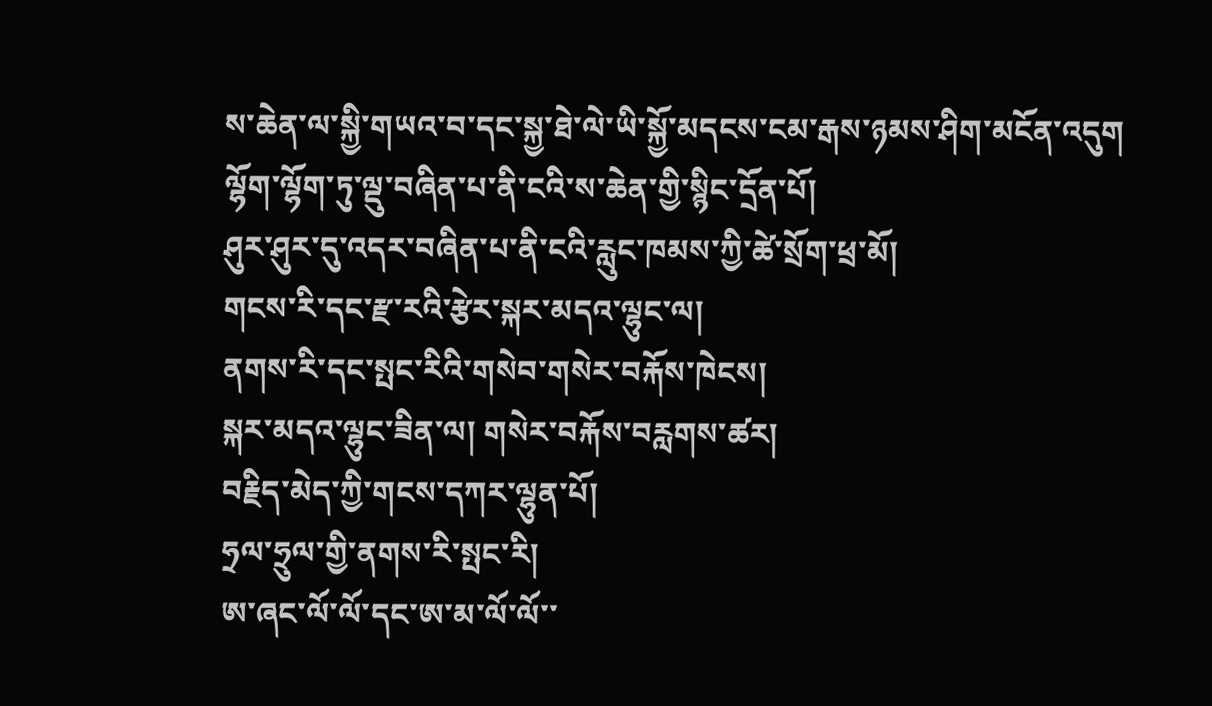ས་ཆེན་ལ་སྐྱི་གཡའ་བ་དང་སྐྱ་ཐེ་ལེ་ཡི་སྐྱོ་མདངས་ངམ་རྒས་ཉམས་ཤིག་མངོན་འདུག
ལྷོག་ལྷོག་ཏུ་ལྡུ་བཞིན་པ་ནི་ངའི་ས་ཆེན་གྱི་སྙིང་དྲོན་པོ།
ཤུར་ཤུར་དུ་འདར་བཞིན་པ་ནི་ངའི་རླུང་ཁམས་ཀྱི་ཚེ་སྲོག་ཕྲ་མོ།
གངས་རི་དང་རྫ་རའི་རྩེར་སྐར་མདའ་ལྷུང་ལ།
ནགས་རི་དང་སྤང་རིའི་གསེབ་གསེར་བརྐོས་ཁེངས།
སྐར་མདའ་ལྷུང་ཟིན་ལ། གསེར་བརྐོས་བརླགས་ཚར།
བརྗིད་མེད་ཀྱི་གངས་དཀར་ལྷུན་པོ།
ཧྲལ་ཧྲུལ་གྱི་ནགས་རི་སྤང་རི།
ཨ་ཞང་ལོ་ལོ་དང་ཨ་མ་ལོ་ལོ་་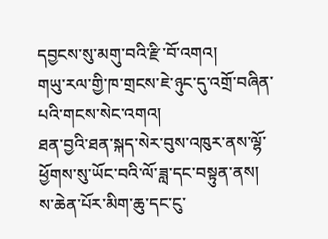དབྱངས་སུ་མགུ་བའི་རྫི་བོ་འགའ།
གཡུ་རལ་གྱི་ཁ་གྲངས་ཇེ་ཉུང་དུ་འགྲོ་བཞིན་པའི་གངས་སེང་འགའ།
ཐན་བྱའི་ཐན་སྐད་སེར་བུས་འཁུར་ནས་ལྷོ་ཕྱོགས་སུ་ཡོང་བའི་ལོ་ཟླ་དང་བསྟུན་ནས།
ས་ཆེན་པོར་མིག་ཆུ་དང་ངུ་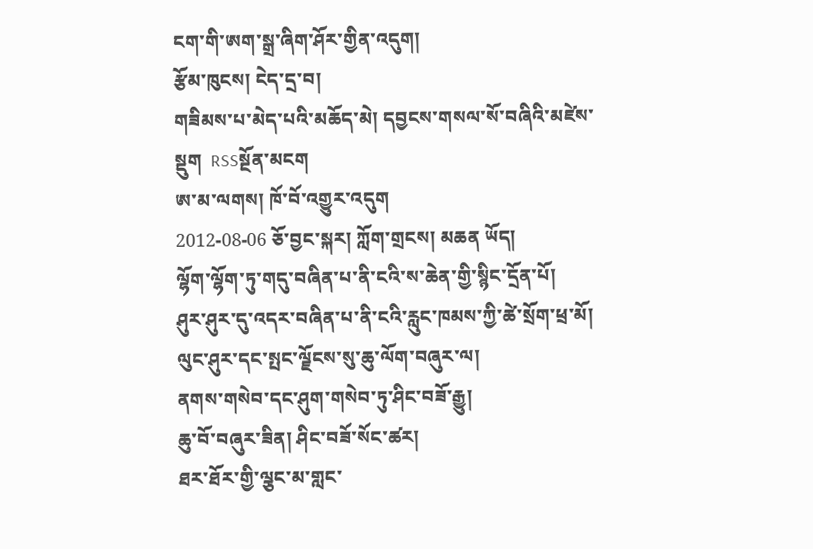ངག་གི་ཨག་སྒྲ་ཞིག་ཤོར་གྱིན་འདུག།
རྩོམ་ཁུངས། ངེད་དྲ་བ།
གཟིམས་པ་མེད་པའི་མཆོད་མེ། དབྱངས་གསལ་སོ་བཞིའི་མཛེས་སྡུག  RSSསྔོན་མངག
ཨ་མ་ལགས། ཁོ་བོ་འགྱུར་འདུག
2012-08-06 ཅོ་བྱང་སྐར། ཀློག་གྲངས། མཆན ཡོད།
ལྷོག་ལྷོག་ཏུ་གདུ་བཞིན་པ་ནི་ངའི་ས་ཆེན་གྱི་སྙིང་དྲོན་པོ།
ཤུར་ཤུར་དུ་འདར་བཞིན་པ་ནི་ངའི་རླུང་ཁམས་ཀྱི་ཚེ་སྲོག་ཕྲ་མོ།
ལུང་ཤུར་དང་སྤང་ལྗོངས་སུ་ཆུ་ལོག་བཞུར་ལ།
ནགས་གསེབ་དང་ཤུག་གསེབ་ཏུ་ཤིང་བཟོ་རྒྱུ།
ཆུ་བོ་བཞུར་ཟིན། ཤིང་བཟོ་སོང་ཚར།
ཐར་ཐོར་གྱི་ལྕང་མ་གླང་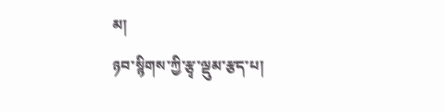མ།
ཉབ་སྙིགས་ཀྱི་རྩྭ་ལྡུམ་རྩད་པ།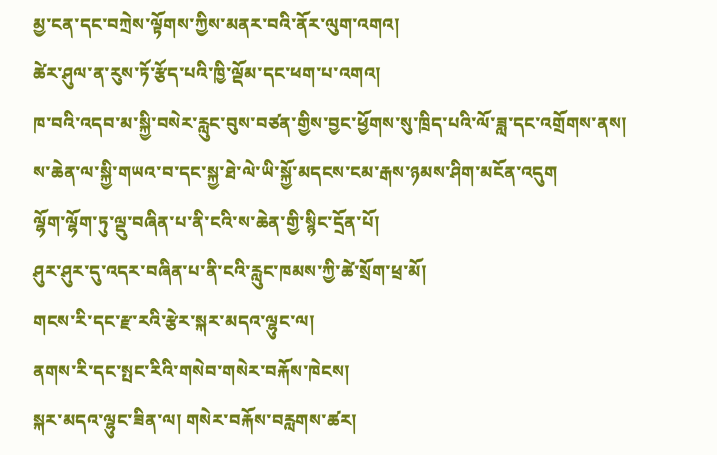མྱ་ངན་དང་བཀྲེས་ལྟོགས་ཀྱིས་མནར་བའི་ནོར་ལུག་འགའ།
ཚེར་ཤུལ་ན་རུས་ཏོ་རྩོད་པའི་ཁྱི་ལྡོམ་དང་ཕག་པ་འགའ།
ཁ་བའི་འདབ་མ་སྐྱི་བསེར་རླུང་བུས་བཙན་གྱིས་བྱང་ཕྱོགས་སུ་ཁྲིད་པའི་ལོ་ཟླ་དང་འགྲོགས་ནས།
ས་ཆེན་ལ་སྐྱི་གཡའ་བ་དང་སྐྱ་ཐེ་ལེ་ཡི་སྐྱོ་མདངས་ངམ་རྒས་ཉམས་ཤིག་མངོན་འདུག
ལྷོག་ལྷོག་ཏུ་ལྡུ་བཞིན་པ་ནི་ངའི་ས་ཆེན་གྱི་སྙིང་དྲོན་པོ།
ཤུར་ཤུར་དུ་འདར་བཞིན་པ་ནི་ངའི་རླུང་ཁམས་ཀྱི་ཚེ་སྲོག་ཕྲ་མོ།
གངས་རི་དང་རྫ་རའི་རྩེར་སྐར་མདའ་ལྷུང་ལ།
ནགས་རི་དང་སྤང་རིའི་གསེབ་གསེར་བརྐོས་ཁེངས།
སྐར་མདའ་ལྷུང་ཟིན་ལ། གསེར་བརྐོས་བརླགས་ཚར།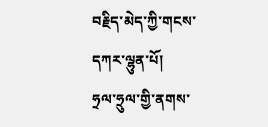བརྗིད་མེད་ཀྱི་གངས་དཀར་ལྷུན་པོ།
ཧྲལ་ཧྲུལ་གྱི་ནགས་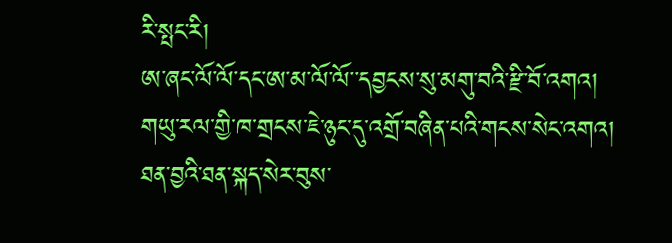རི་སྤང་རི།
ཨ་ཞང་ལོ་ལོ་དང་ཨ་མ་ལོ་ལོ་་དབྱངས་སུ་མགུ་བའི་རྫི་བོ་འགའ།
གཡུ་རལ་གྱི་ཁ་གྲངས་ཇེ་ཉུང་དུ་འགྲོ་བཞིན་པའི་གངས་སེང་འགའ།
ཐན་བྱའི་ཐན་སྐད་སེར་བུས་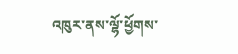འཁུར་ནས་ལྷོ་ཕྱོགས་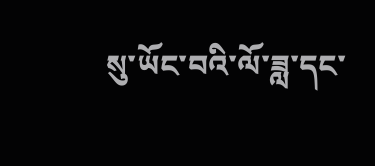སུ་ཡོང་བའི་ལོ་ཟླ་དང་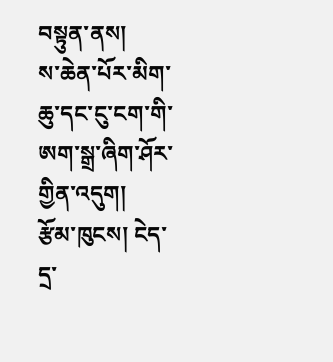བསྟུན་ནས།
ས་ཆེན་པོར་མིག་ཆུ་དང་ངུ་ངག་གི་ཨག་སྒྲ་ཞིག་ཤོར་གྱིན་འདུག།
རྩོམ་ཁུངས། ངེད་དྲ་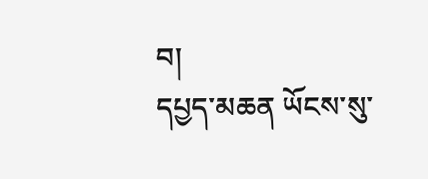བ།
དཔྱད་མཆན ཡོངས་སུ་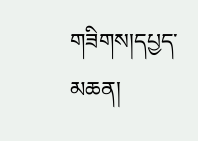གཟིགས།དཔྱད་མཆན།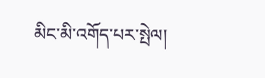མིང་མི་འགོད་པར་སྤེལ།